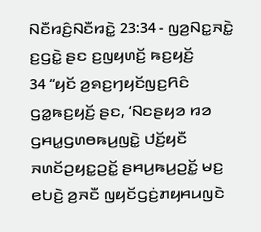ꤡꤢꤪꤙꤢꤨ꤬ꤡꤢꤪꤙꤢꤧ꤭ 23:34 - ꤜꤤ꤬ꤡꤢ꤭ꤏꤢꤧ꤭ ꤢ꤬ꤞꤢꤧ꤭ ꤔꤢ ꤢ꤬ꤜꤟꤛꤢꤩ꤬ ꤒꤢ꤬ꤟꤢꤩ꤬
34 “ꤟꤢꤩ ꤤ꤬ꤎꤢ꤬ꤚꤟꤢꤩꤜꤢ꤬ꤖꤢꤨ ꤞꤤ꤭ꤒꤢ꤬ꤟꤢꤩ꤬ ꤔꤢ, ‘ꤡꤢꤔꤟꤤ ꤙꤤ ꤞꤌꤣ꤭ꤞꤛꤥꤒꤣ꤬ꤜꤢꤧ꤭ ꤓꤢꤩ꤬ꤟꤢꤪ ꤏꤛꤢꤩꤑꤟꤢ꤭ꤑꤢꤩ꤭ ꤔꤌꤣ꤬ꤒꤣ꤬ꤑꤢꤩ꤭ ꤗꤢ꤬ ꤕꤝꤢꤧ꤬ ꤤ꤬ꤏꤢꤪ ꤜꤟꤢꤩꤞꤢꤦ꤬ꤊꤟꤌꤣꤜꤢꤧ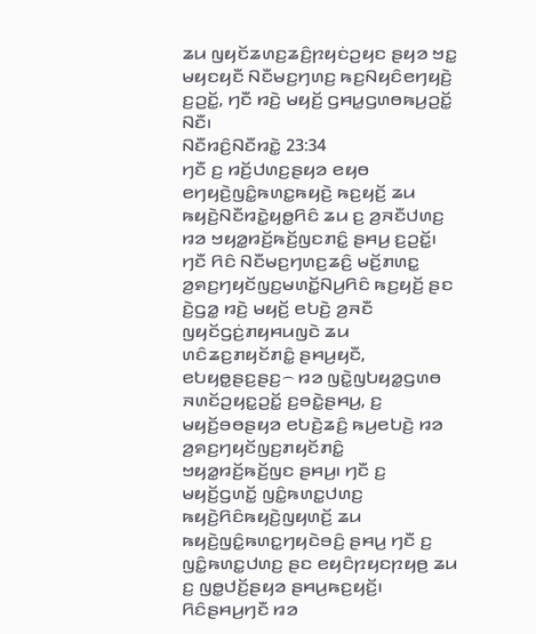ꤘꤣ ꤜꤟꤢꤩꤘꤛꤢ꤬ꤘꤢꤨ꤬ꤐꤟꤢꤦꤑꤟꤢ ꤔꤟꤤ ꤠꤢ꤭ ꤗꤟꤢꤟꤢꤪ ꤡꤢꤪꤗꤢ꤬ꤚꤛꤢ꤬ ꤒꤢ꤬ꤡꤟꤢꤨꤕꤚꤟꤢꤧ꤬ ꤢ꤬ꤑꤢꤩ꤭, ꤚꤢꤪ ꤙꤢꤧ꤬ ꤗꤟꤢꤩ꤬ ꤞꤌꤣ꤭ꤞꤛꤥꤒꤣ꤬ꤑꤢꤩ꤭ ꤡꤢꤪ꤯
ꤡꤢꤪꤙꤢꤨ꤬ꤡꤢꤪꤙꤢꤧ꤭ 23:34
ꤚꤢꤪ ꤢ꤬ ꤙꤢꤩ꤬ꤓꤛꤢ꤬ꤔꤟꤤ ꤕꤟꤥ ꤕꤚꤟꤢꤧ꤬ꤜꤢꤨ꤭ꤒꤛꤢ꤭ꤒꤟꤢꤧ꤬ ꤒꤢ꤬ꤟꤢꤩ꤬ ꤘꤣ ꤒꤟꤢꤧ꤬ꤡꤢꤪꤙꤢꤧ꤭ꤟꤥ꤭ꤖꤢꤨ ꤘꤣ ꤢ꤬ ꤤ꤬ꤏꤢꤪꤓꤛꤢ꤬ ꤙꤤ ꤠꤟꤤ꤭ꤙꤢꤩ꤬ꤒꤢꤩ꤬ꤜꤢꤊꤢꤨ꤭ ꤔꤌꤣ꤬ ꤢ꤬ꤑꤢꤩ꤭꤯ ꤚꤢꤪ ꤖꤢꤨ ꤡꤢꤪꤗꤢ꤬ꤚꤛꤢ꤬ꤘꤢꤨ꤬ ꤗꤢꤩ꤬ꤊꤛꤢ꤭ ꤤ꤬ꤎꤢ꤬ꤚꤟꤢꤩꤜꤢ꤬ꤗꤛꤢꤩ꤭ꤡꤣ꤬ꤖꤢꤨ ꤒꤢ꤬ꤟꤢꤩ꤬ ꤔꤢ ꤢꤧ꤬ꤞꤤ꤭ ꤙꤢꤧ꤬ ꤗꤟꤢꤩ꤬ ꤕꤝꤢꤧ꤬ ꤤ꤬ꤏꤢꤪ ꤜꤟꤢꤩꤞꤢꤦ꤬ꤊꤟꤌꤣꤜꤢꤧ ꤘꤣ ꤛꤢꤨꤘꤢ꤬ꤊꤟꤢꤩꤊꤢꤨ꤭ ꤔꤌꤣ꤬ꤟꤢꤪ, ꤕꤝꤟꤥ꤭ꤔꤢ꤬ꤔꤢ꤬꤮ ꤙꤤ ꤜꤢꤧ꤭ꤜꤝꤟꤤ꤭ꤞꤛꤥ ꤏꤛꤢꤩꤑꤟꤢ꤭ꤑꤢꤩ꤭ ꤢ꤬ꤋꤢꤧ꤭ꤔꤌꤣ꤬, ꤢ꤬ ꤗꤟꤢꤩ꤬ꤋꤥꤔꤟꤤ ꤕꤝꤢꤧ꤬ꤘꤢꤨ꤬ ꤒꤣ꤬ꤕꤝꤢꤧ꤬ ꤙꤤ ꤤ꤬ꤎꤢ꤬ꤚꤟꤢꤩꤜꤢ꤬ꤊꤟꤢꤩꤊꤢꤨ꤭ ꤠꤟꤤ꤭ꤙꤢꤩ꤬ꤒꤢꤩ꤬ꤜꤢ ꤔꤌꤣ꤬꤯ ꤚꤢꤪ ꤢ꤬ ꤗꤟꤢꤩ꤬ꤞꤛꤢꤩ꤭ ꤜꤢꤨ꤭ꤒꤛꤢ꤭ꤓꤛꤢ꤬ ꤒꤟꤢꤧ꤬ꤖꤢꤨꤒꤟꤢꤧ꤬ꤜꤟꤛꤢꤩ꤬ ꤘꤣ ꤒꤟꤢꤧ꤬ꤜꤢꤨ꤭ꤒꤛꤢ꤭ꤚꤟꤢꤧꤋꤢꤨ꤬ ꤔꤌꤣ꤬ ꤚꤢꤪ ꤢ꤬ ꤜꤢꤨ꤭ꤒꤛꤢ꤭ꤓꤛꤢ꤬ ꤔꤢ ꤕꤟꤢꤨꤐꤟꤢꤐꤟꤥ꤬ ꤘꤣ ꤢ꤬ ꤜꤥ꤭ꤓꤢꤩ꤬ꤔꤟꤤ ꤔꤌꤣ꤬ꤒꤢ꤬ꤟꤢꤩ꤬꤯
ꤖꤢꤨꤔꤌꤣ꤬ꤚꤢꤪ ꤙꤤ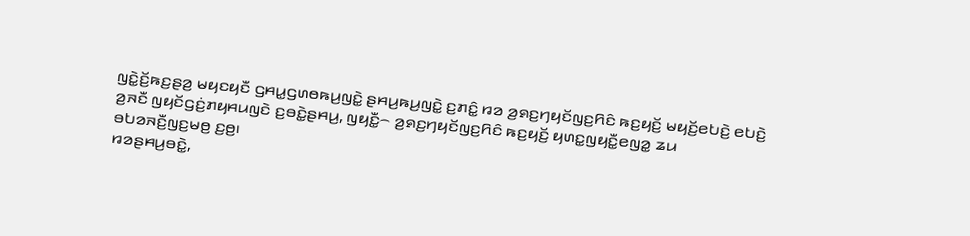ꤜꤢꤧ꤭ꤢꤩ꤬ꤒꤢ꤬ꤔꤤ꤬ ꤗꤟꤢꤟꤢꤪ ꤞꤌꤣ꤭ꤞꤛꤥꤒꤣ꤬ꤜꤢꤧ꤭ ꤔꤌꤣ꤬ꤒꤣ꤬ꤜꤢꤧ꤭ ꤢ꤬ꤊꤢꤨ꤭ ꤙꤤ ꤤ꤬ꤎꤢ꤬ꤚꤟꤢꤩꤜꤢ꤬ꤖꤢꤨ ꤒꤢ꤬ꤟꤢꤩ꤬ ꤗꤟꤢꤩ꤬ꤕꤝꤢꤧ꤬ ꤕꤝꤢꤧ꤬ ꤤ꤬ꤏꤢꤪ ꤜꤟꤢꤩꤞꤢꤦ꤬ꤊꤟꤌꤣꤜꤢꤧ ꤢ꤬ꤋꤢꤧ꤭ꤔꤌꤣ꤬, ꤜꤟꤢꤪ꤭꤮ ꤤ꤬ꤎꤢ꤬ꤚꤟꤢꤩꤜꤢ꤬ꤖꤢꤨ ꤒꤢ꤬ꤟꤢꤩ꤬ ꤟꤛꤢ꤭ꤜꤟꤢꤪ꤭ꤕꤜꤤ꤭ ꤘꤣ ꤋꤝꤤꤏꤢꤪ꤬ꤜꤢ꤬ꤗꤥ꤬ ꤢ꤬ꤥ꤬꤯
ꤙꤤꤔꤌꤣ꤬ꤋꤢꤧ꤭,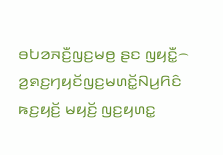ꤋꤝꤤꤏꤢꤪ꤬ꤜꤢ꤬ꤗꤥ꤬ ꤔꤢ ꤜꤟꤢꤪ꤭꤮ ꤤ꤬ꤎꤢ꤬ꤚꤟꤢꤩꤜꤢ꤬ꤗꤛꤢꤩ꤭ꤡꤣ꤬ꤖꤢꤨ ꤒꤢ꤬ꤟꤢꤩ꤬ ꤗꤟꤢꤩ꤬ ꤜꤢ꤬ꤟꤛꤢ꤭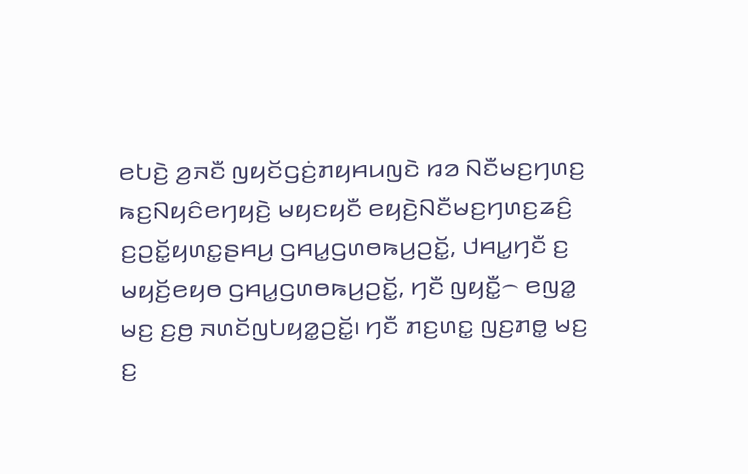ꤕꤝꤢꤧ꤬ ꤤ꤬ꤏꤢꤪ ꤜꤟꤢꤩꤞꤢꤦ꤬ꤊꤟꤌꤣꤜꤢꤧ ꤙꤤ ꤡꤢꤪꤗꤢ꤬ꤚꤛꤢ꤬ ꤒꤢ꤬ꤡꤟꤢꤨꤕꤚꤟꤢꤧ꤬ ꤗꤟꤢꤟꤢꤪ ꤕꤟꤢꤧ꤬ꤡꤢꤪꤗꤢ꤬ꤚꤛꤢ꤬ꤘꤢꤨ꤬ ꤢ꤬ꤑꤢꤩ꤭ꤟꤛꤢ꤭ꤔꤌꤣ꤬ ꤞꤌꤣ꤭ꤞꤛꤥꤒꤣ꤬ꤑꤢꤩ꤭, ꤓꤌꤣ꤭ꤚꤢꤪ ꤢ꤬ ꤗꤟꤢꤩ꤬ꤕꤟꤥ ꤞꤌꤣ꤭ꤞꤛꤥꤒꤣ꤬ꤑꤢꤩ꤭, ꤚꤢꤪ ꤜꤟꤢꤪ꤭꤮ ꤕꤜꤤ꤭ ꤗꤢ꤬ ꤢ꤬ꤥ꤬ ꤏꤛꤢꤩꤜꤝꤟꤤ꤭ꤑꤢꤩ꤭꤯ ꤚꤢꤪ ꤊꤢ꤬ꤛꤢ꤭ ꤜꤢ꤬ꤊꤥ꤭ ꤗꤢ꤬ ꤢ꤬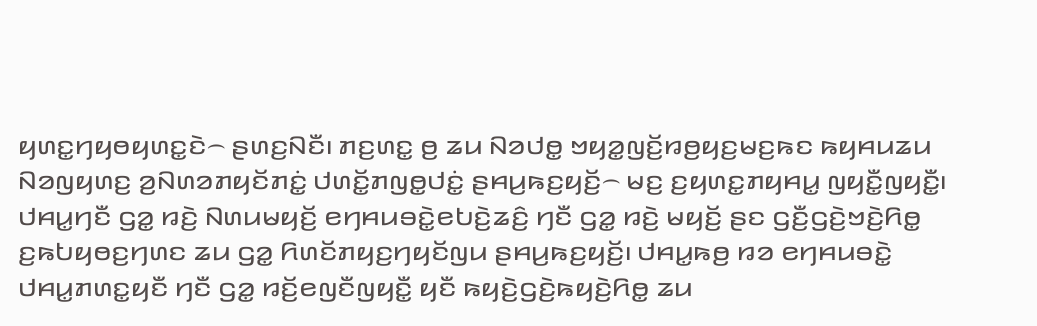ꤟꤛꤢ꤭ꤚꤟꤥꤟꤛꤢ꤭ꤢꤧ꤮ ꤔꤛꤢ꤬ꤡꤢꤪ꤯ ꤊꤢ꤬ꤛꤢ꤭ ꤥ꤬ ꤘꤣ ꤡꤤꤓꤥ꤭ ꤠꤟꤤ꤭ꤜꤢꤩ꤬ꤙꤥ꤬ꤟꤢ꤬ꤗꤢ꤬ꤒꤢ ꤒꤟꤌꤣꤘꤣ ꤡꤤꤜꤟꤛꤢ꤬ ꤤ꤬ꤡꤛꤤꤊꤟꤢꤩꤊꤢꤦ꤭ ꤓꤛꤢꤩ꤭ꤊꤜꤥ꤭ꤓꤢꤦ꤭ ꤔꤌꤣ꤬ꤒꤢ꤬ꤟꤢꤩ꤬꤮ ꤗꤢ꤬ ꤢ꤬ꤟꤛꤢ꤭ꤊꤟꤌꤣ꤭ ꤜꤟꤢꤪ꤭ꤜꤟꤢꤪ꤭꤯
ꤓꤌꤣ꤭ꤚꤢꤪ ꤞꤤ꤭ ꤙꤢꤧ꤬ ꤡꤛꤣꤗꤟꤢꤩ꤬ ꤕꤚꤌꤣꤋꤢꤧ꤭ꤕꤝꤢꤧ꤬ꤘꤢꤨ꤬ ꤚꤢꤪ ꤞꤤ꤭ ꤙꤢꤧ꤬ ꤗꤟꤢꤩ꤬ ꤔꤢ ꤞꤢꤪ꤬ꤞꤢꤧ꤬ꤠꤢꤧ꤬ꤖꤥ꤭ ꤢ꤬ꤒꤝꤟꤥꤢ꤬ꤚꤛꤢ ꤘꤣ ꤞꤤ꤭ ꤖꤛꤢꤩꤊꤟꤢ꤬ꤚꤟꤢꤩꤜꤣ ꤔꤌꤣ꤬ꤒꤢ꤬ꤟꤢꤩ꤬꤯ ꤓꤌꤣ꤭ꤒꤥ꤬ ꤙꤤ ꤕꤚꤌꤣꤋꤢꤧ꤭ ꤓꤌꤣ꤭ꤊꤛꤢ꤭ꤟꤢꤪ ꤚꤢꤪ ꤞꤤ꤭ ꤙꤢꤩ꤬ꤕꤜꤢꤪꤜꤟꤢꤪ꤭ ꤟꤢꤪ ꤒꤟꤢꤧ꤬ꤞꤢꤧ꤬ꤒꤟꤢꤧ꤬ꤖꤥ꤭ ꤘꤣ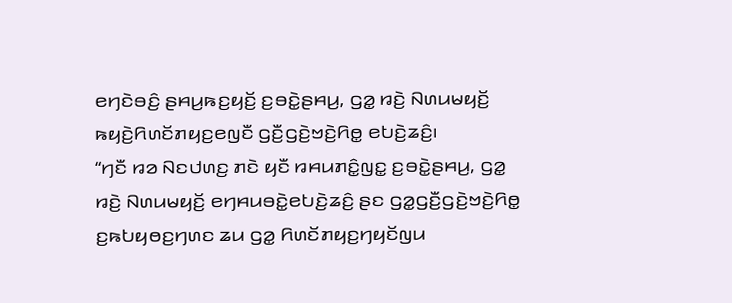ꤕꤚꤢꤧꤋꤢꤨ꤬ ꤔꤌꤣ꤬ꤒꤢ꤬ꤟꤢꤩ꤬ ꤢ꤬ꤋꤢꤧ꤭ꤔꤌꤣ꤬, ꤞꤤ꤭ ꤙꤢꤧ꤬ ꤡꤛꤣꤗꤟꤢꤩ꤬ ꤒꤟꤢꤧ꤬ꤖꤛꤢꤩꤊꤟꤢ꤬ꤕꤜꤢꤪ ꤞꤢꤪ꤬ꤞꤢꤧ꤬ꤠꤢꤧ꤬ꤖꤥ꤭ ꤕꤝꤢꤧ꤬ꤘꤢꤨ꤬꤯
“ꤚꤢꤪ ꤙꤤ ꤡꤢꤓꤛꤢ꤬ ꤊꤢꤧ ꤟꤢꤪ ꤙꤌꤣꤊꤢꤨ꤭ꤜꤢ꤭ ꤢ꤬ꤋꤢꤧ꤭ꤔꤌꤣ꤬, ꤞꤤ꤭ ꤙꤢꤧ꤬ ꤡꤛꤣꤗꤟꤢꤩ꤬ ꤕꤚꤌꤣꤋꤢꤧ꤭ꤕꤝꤢꤧ꤬ꤘꤢꤨ꤬ ꤔꤢ ꤞꤤ꤭ꤞꤢꤪ꤬ꤞꤢꤧ꤬ꤠꤢꤧ꤬ꤖꤥ꤭ ꤢ꤬ꤒꤝꤟꤥꤢ꤬ꤚꤛꤢ ꤘꤣ ꤞꤤ꤭ ꤖꤛꤢꤩꤊꤟꤢ꤬ꤚꤟꤢꤩꤜꤣ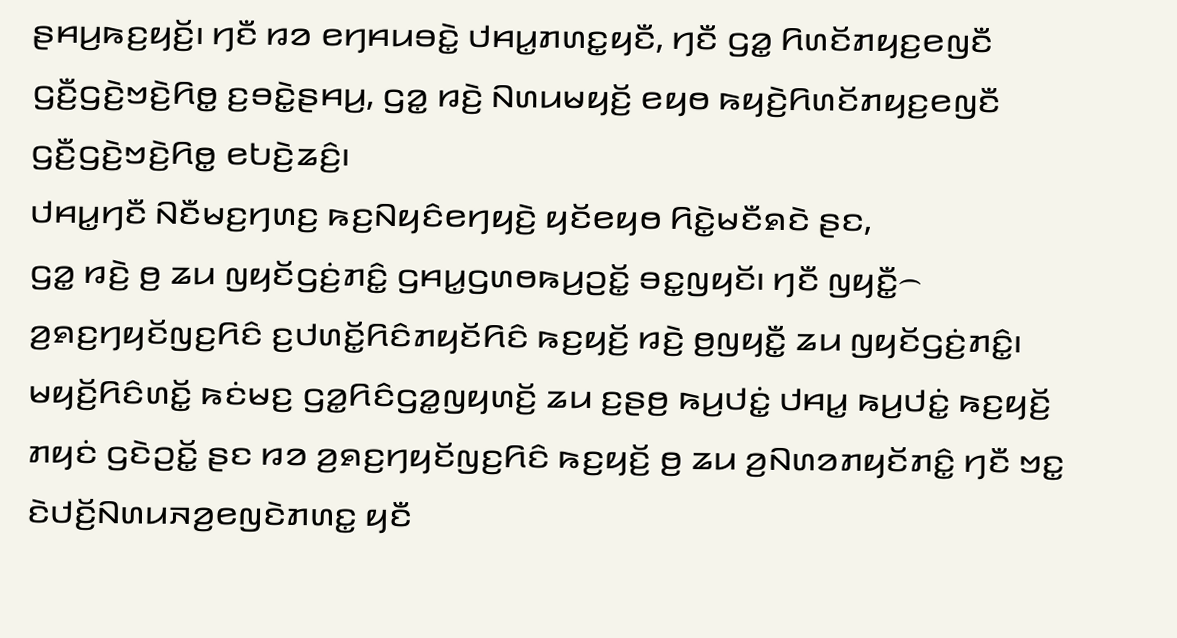ꤔꤌꤣ꤬ꤒꤢ꤬ꤟꤢꤩ꤬꤯ ꤚꤢꤪ ꤙꤤ ꤕꤚꤌꤣꤋꤢꤧ꤭ ꤓꤌꤣ꤭ꤊꤛꤢ꤭ꤟꤢꤪ, ꤚꤢꤪ ꤞꤤ꤭ ꤖꤛꤢꤩꤊꤟꤢ꤬ꤕꤜꤢꤪ ꤞꤢꤪ꤬ꤞꤢꤧ꤬ꤠꤢꤧ꤬ꤖꤥ꤭ ꤢ꤬ꤋꤢꤧ꤭ꤔꤌꤣ꤬, ꤞꤤ꤭ ꤙꤢꤧ꤬ ꤡꤛꤣꤗꤟꤢꤩ꤬ ꤕꤟꤥ ꤒꤟꤢꤧ꤬ꤖꤛꤢꤩꤊꤟꤢ꤬ꤕꤜꤢꤪ ꤞꤢꤪ꤬ꤞꤢꤧ꤬ꤠꤢꤧ꤬ꤖꤥ꤭ ꤕꤝꤢꤧ꤬ꤘꤢꤨ꤬꤯
ꤓꤌꤣ꤭ꤚꤢꤪ ꤡꤢꤪꤗꤢ꤬ꤚꤛꤢ꤬ ꤒꤢ꤬ꤡꤟꤢꤨꤕꤚꤟꤢꤧ꤬ ꤟꤢꤩꤕꤟꤥ ꤖꤢꤧ꤭ꤗꤢꤪꤎꤢꤧ ꤔꤢ,
ꤞꤤ꤭ ꤙꤢꤧ꤬ ꤥ꤬ ꤘꤣ ꤜꤟꤢꤩꤞꤢꤦ꤬ꤊꤢꤨ꤭ ꤞꤌꤣ꤭ꤞꤛꤥꤒꤣ꤬ꤑꤢꤩ꤭ ꤋꤢ꤭ꤜꤟꤢꤩ꤯ ꤚꤢꤪ ꤜꤟꤢꤪ꤭꤮ ꤤ꤬ꤎꤢ꤬ꤚꤟꤢꤩꤜꤢ꤬ꤖꤢꤨ ꤢ꤬ꤓꤛꤢꤩ꤭ꤖꤢꤨꤊꤟꤢꤩꤖꤢꤨ ꤒꤢ꤬ꤟꤢꤩ꤬ ꤙꤢꤧ꤬ ꤥ꤬ꤜꤟꤢꤪ꤭ ꤘꤣ ꤜꤟꤢꤩꤞꤢꤦ꤬ꤊꤢꤨ꤭꤯
ꤗꤟꤢꤩ꤬ꤖꤢꤨꤛꤢꤩ꤭ ꤒꤢꤦꤗꤢ꤬ ꤞꤤ꤭ꤖꤢꤨꤞꤤ꤭ꤜꤟꤛꤢꤩ꤬ ꤘꤣ ꤢ꤬ꤔꤥ꤬ ꤒꤣ꤬ꤓꤢꤦ꤭ ꤓꤌꤣ꤭ ꤒꤣ꤬ꤓꤢꤦ꤭ ꤒꤢ꤬ꤟꤢꤩ꤬ ꤊꤟꤢꤦ ꤞꤢꤧꤑꤢꤩ꤭ ꤔꤢ ꤙꤤ ꤤ꤬ꤎꤢ꤬ꤚꤟꤢꤩꤜꤢ꤬ꤖꤢꤨ ꤒꤢ꤬ꤟꤢꤩ꤬ ꤥ꤬ ꤘꤣ ꤤ꤬ꤡꤛꤤꤊꤟꤢꤩꤊꤢꤨ꤭ ꤚꤢꤪ ꤠꤢ꤭ ꤢꤧꤓꤢꤩ꤬ꤡꤛꤣꤏꤤ꤬ꤕꤜꤢꤧꤊꤛꤢ꤭ ꤟꤢꤪ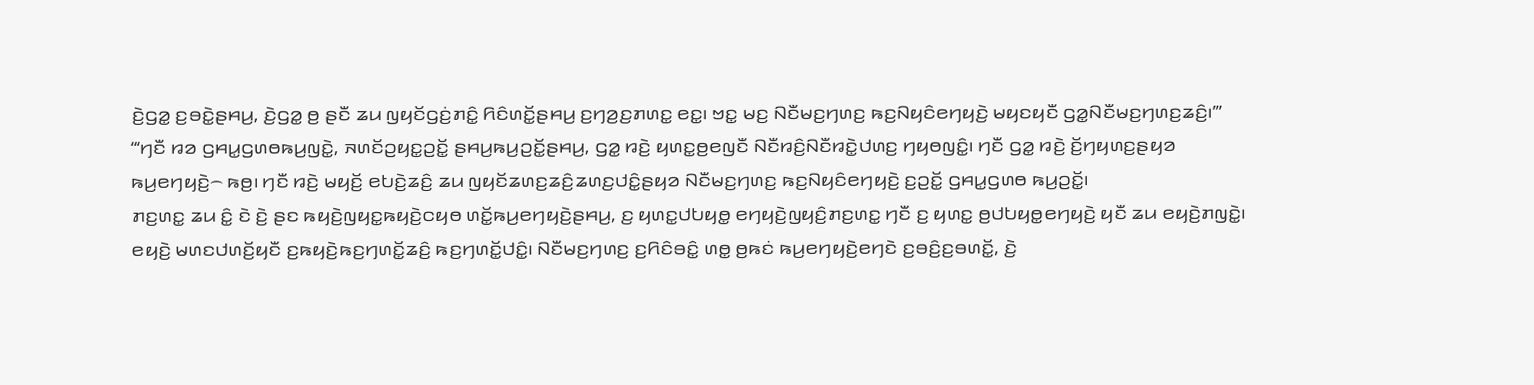ꤢꤧ꤬ꤞꤤ꤭ ꤢ꤬ꤋꤢꤧ꤭ꤔꤌꤣ꤬, ꤢꤧ꤬ꤞꤤ꤭ ꤥ꤬ ꤔꤢꤪ ꤘꤣ ꤜꤟꤢꤩꤞꤢꤦ꤬ꤊꤢꤨ꤭ ꤖꤢꤨꤛꤢꤩ꤭ꤔꤌꤣ꤬ ꤢ꤬ꤚꤤ꤬ꤢ꤬ꤊꤛꤢ꤭ ꤕꤢ꤭꤯ ꤠꤢ꤭ ꤗꤢ꤬ ꤡꤢꤪꤗꤢ꤬ꤚꤛꤢ꤬ ꤒꤢ꤬ꤡꤟꤢꤨꤕꤚꤟꤢꤧ꤬ ꤗꤟꤢꤟꤢꤪ ꤞꤤ꤭ꤡꤢꤪꤗꤢ꤬ꤚꤛꤢ꤬ꤘꤢꤨ꤬꤯’”
“‘ꤚꤢꤪ ꤙꤤ ꤞꤌꤣ꤭ꤞꤛꤥꤒꤣ꤬ꤜꤢꤧ꤭, ꤏꤛꤢꤩꤑꤟꤢ꤭ꤑꤢꤩ꤭ ꤔꤌꤣ꤬ꤒꤣ꤬ꤑꤢꤩ꤭ꤔꤌꤣ꤬, ꤞꤤ꤭ ꤙꤢꤧ꤬ ꤟꤛꤢ꤭ꤥ꤬ꤕꤜꤢꤪ ꤡꤢꤪꤙꤢꤨ꤬ꤡꤢꤪꤙꤢꤧ꤭ꤓꤛꤢ꤬ ꤚꤟꤥꤜꤢꤨ꤭꤯ ꤚꤢꤪ ꤞꤤ꤭ ꤙꤢꤧ꤬ ꤢꤩ꤬ꤚꤟꤛꤢ꤬ꤔꤟꤤ ꤒꤣ꤬ꤕꤚꤟꤢꤧ꤬꤮ ꤒꤥ꤬꤯ ꤚꤢꤪ ꤙꤢꤧ꤬ ꤗꤟꤢꤩ꤬ ꤕꤝꤢꤧ꤬ꤘꤢꤨ꤬ ꤘꤣ ꤜꤟꤢꤩꤘꤛꤢ꤬ꤘꤢꤨ꤬ꤘꤛꤢ꤬ꤓꤢꤨ꤭ꤔꤟꤤ ꤡꤢꤪꤗꤢ꤬ꤚꤛꤢ꤬ ꤒꤢ꤬ꤡꤟꤢꤨꤕꤚꤟꤢꤧ꤬ ꤢ꤬ꤑꤢꤩ꤭ ꤞꤌꤣ꤭ꤞꤛꤥ ꤒꤣ꤬ꤑꤢꤩ꤭꤯
ꤊꤢ꤬ꤛꤢ꤭ ꤘꤣ ꤢꤨ꤭ ꤢꤧ ꤢꤧ꤬ ꤔꤢ ꤒꤟꤢꤧ꤬ꤜꤟꤢ꤭ꤒꤟꤢꤧ꤬ꤍꤟꤥ ꤛꤢꤩ꤭ꤒꤣ꤬ꤕꤚꤟꤢꤧ꤬ꤔꤌꤣ꤬, ꤢ꤬ ꤟꤛꤢ꤭ꤓꤝꤟꤥ꤭ ꤕꤚꤟꤢꤧ꤬ꤜꤟꤢꤨ꤬ꤊꤢ꤬ꤛꤢ꤭ ꤚꤢꤪ ꤢ꤬ ꤟꤛꤢ꤭ ꤥ꤬ꤓꤝꤟꤥ꤭ꤕꤚꤟꤢꤧ꤬ ꤟꤢꤪ ꤘꤣ ꤕꤟꤢꤧ꤬ꤊꤜꤢꤧ꤭꤯ ꤕꤟꤢꤧ꤬ ꤗꤛꤢꤓꤛꤢꤩ꤬ꤟꤢꤪ ꤢ꤬ꤒꤟꤢꤧ꤬ꤒꤢ꤬ꤚꤛꤢꤩ꤭ꤘꤢꤨ꤬ ꤒꤢ꤬ꤚꤛꤢꤩ꤭ꤓꤢꤨ꤭꤯ ꤡꤢꤪꤗꤢ꤬ꤚꤛꤢ꤬ ꤢ꤬ꤖꤢꤨꤋꤢꤨ꤭ ꤛꤥ꤭ ꤥ꤬ꤒꤢꤦ ꤒꤣ꤬ꤕꤚꤟꤢꤧ꤬ꤕꤚꤢꤧ ꤢ꤬ꤋꤢꤨ꤬ꤢ꤬ꤋꤛꤢꤩ꤭, ꤢꤧ꤬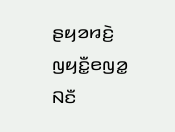ꤔꤟꤤꤙꤢꤧ꤬ ꤜꤟꤢꤪ꤭ꤕꤜꤤ꤭ ꤡꤢꤪ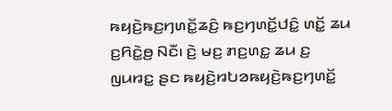ꤒꤟꤢꤧ꤬ꤒꤢ꤬ꤚꤛꤢꤩ꤭ꤘꤢꤨ꤬ ꤒꤢ꤬ꤚꤛꤢꤩ꤭ꤓꤢꤨ꤭ ꤛꤢꤩ꤭ ꤘꤣ ꤢ꤬ꤖꤢꤧ꤭ꤥ꤬ ꤡꤢꤪ꤯ ꤢꤧ꤬ ꤗꤢ꤬ ꤊꤢ꤬ꤛꤢ꤭ ꤘꤣ ꤢ꤬ ꤜꤣꤙꤢ꤭ ꤔꤢ ꤒꤟꤢꤧ꤬ꤙꤝꤤꤒꤟꤢꤧ꤬ꤒꤢ꤬ꤚꤛꤢꤩ꤭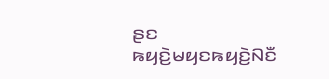ꤔꤢ ꤒꤟꤢꤧ꤬ꤗꤟꤢꤒꤟꤢꤧ꤬ꤡꤢꤪ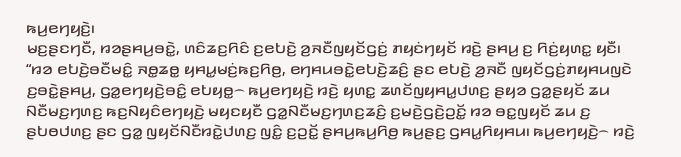ꤒꤣ꤬ꤕꤚꤟꤢꤧ꤬꤯
ꤗꤢ꤬ꤔꤢꤚꤢꤪ, ꤙꤤꤔꤌꤣ꤬ꤋꤢꤧ꤭, ꤛꤢꤨꤘꤢ꤬ꤖꤢꤨ ꤢ꤬ꤕꤝꤢꤧ꤬ ꤤ꤬ꤏꤢꤪꤜꤟꤢꤩꤞꤢꤦ꤬ ꤊꤟꤢꤦꤚꤟꤢꤩ ꤙꤢꤧ꤬ ꤔꤌꤣ꤬ ꤢ꤬ ꤖꤢꤦ꤬ꤟꤛꤢ꤭ ꤟꤢꤪ꤯
“ꤙꤤ ꤕꤝꤢꤧ꤬ꤋꤢꤪꤗꤢꤨ꤭ ꤏꤥ꤭ꤘꤥ꤭ ꤟꤌꤣ꤭ꤗꤢꤦ꤬ꤒꤢ꤬ꤖꤥ꤬, ꤕꤚꤌꤣꤋꤢꤧ꤭ꤕꤝꤢꤧ꤬ꤘꤢꤨ꤬ ꤔꤢ ꤕꤝꤢꤧ꤬ ꤤ꤬ꤏꤢꤪ ꤜꤟꤢꤩꤞꤢꤦ꤬ꤊꤟꤌꤣꤜꤢꤧ ꤢ꤬ꤋꤢꤧ꤭ꤔꤌꤣ꤬, ꤞꤤ꤭ꤕꤚꤟꤢꤧ꤬ꤋꤢꤨ꤭ ꤕꤝꤟꤥ꤭꤮ ꤒꤣ꤬ꤕꤚꤟꤢꤧ꤬ ꤙꤢꤧ꤬ ꤟꤛꤢ꤭ ꤘꤛꤢꤩꤜꤟꤌꤣ꤭ꤓꤛꤢ꤬ ꤔꤟꤤ ꤞꤤ꤭ꤔꤟꤢꤩ ꤘꤣ ꤡꤢꤪꤗꤢ꤬ꤚꤛꤢ꤬ ꤒꤢ꤬ꤡꤟꤢꤨꤕꤚꤟꤢꤧ꤬ ꤗꤟꤢꤟꤢꤪ ꤞꤤ꤭ꤡꤢꤪꤗꤢ꤬ꤚꤛꤢ꤬ꤘꤢꤨ꤬ ꤢ꤬ꤗꤢꤧ꤬ꤞꤢꤧ꤬ꤑꤢꤩ꤭ ꤙꤤ ꤋꤢ꤭ꤜꤟꤢꤩ ꤘꤣ ꤢ꤬ ꤔꤝꤥꤓꤛꤢ꤬ ꤔꤢ ꤞꤤ꤭ ꤜꤟꤢꤩꤡꤢꤪꤙꤢꤧ꤭ꤓꤛꤢ꤬ ꤜꤢꤨ꤭ ꤢ꤬ꤑꤢꤩ꤭ ꤔꤌꤣ꤬ꤒꤣ꤬ꤖꤥ꤬ ꤒꤣ꤬ꤔꤢ꤬ ꤞꤌꤣ꤭ꤖꤟꤌꤣ꤯ ꤒꤣ꤬ꤕꤚꤟꤢꤧ꤬꤮ ꤙꤢꤧ꤬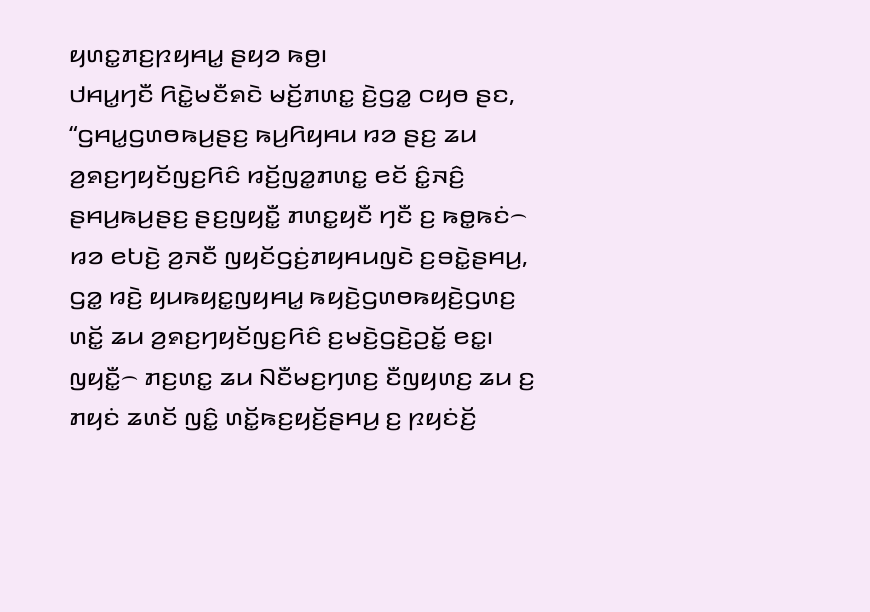ꤟꤛꤢ꤭ꤊꤢ꤬ꤐꤟꤌꤣ꤭ ꤔꤟꤤ ꤒꤥ꤬꤯
ꤓꤌꤣ꤭ꤚꤢꤪ ꤖꤢꤧ꤭ꤗꤢꤪꤎꤢꤧ ꤗꤢꤩ꤬ꤊꤛꤢ꤭ ꤢꤧ꤬ꤞꤤ꤭ ꤍꤟꤥ ꤔꤢ, “ꤞꤌꤣ꤭ꤞꤛꤥꤒꤣ꤬ꤔꤢ꤬ ꤒꤣ꤬ꤖꤟꤌꤣ ꤙꤤ ꤔꤢ꤬ ꤘꤣ ꤤ꤬ꤎꤢ꤬ꤚꤟꤢꤩꤜꤢ꤬ꤖꤢꤨ ꤙꤢꤩ꤬ꤜꤤ꤭ꤊꤛꤢ꤭ ꤕꤢꤩ ꤢꤨ꤭ꤏꤢꤨ꤬ ꤔꤌꤣ꤬ꤒꤣ꤬ꤔꤢ꤬ ꤔꤢ꤬ꤜꤟꤢꤪ꤭ ꤊꤛꤢ꤭ꤟꤢꤪ ꤚꤢꤪ ꤢ꤬ ꤒꤥ꤭ꤒꤢꤦ꤮ ꤙꤤ ꤕꤝꤢꤧ꤬ ꤤ꤬ꤏꤢꤪ ꤜꤟꤢꤩꤞꤢꤦ꤬ꤊꤟꤌꤣꤜꤢꤧ ꤢ꤬ꤋꤢꤧ꤭ꤔꤌꤣ꤬, ꤞꤤ꤭ ꤙꤢꤧ꤬ ꤟꤣꤒꤟꤢ꤭ꤜꤟꤌꤣ꤭ ꤒꤟꤢꤧ꤬ꤞꤛꤥꤒꤟꤢꤧ꤬ꤞꤛꤢ꤬ ꤛꤢꤩ꤭ ꤘꤣ ꤤ꤬ꤎꤢ꤬ꤚꤟꤢꤩꤜꤢ꤬ꤖꤢꤨ ꤢ꤬ꤗꤢꤧ꤬ꤞꤢꤧ꤬ꤑꤢꤩ꤭ ꤕꤢ꤭꤯
ꤜꤟꤢꤪ꤭꤮ ꤊꤢ꤬ꤛꤢ꤭ ꤘꤣ ꤡꤢꤪꤗꤢ꤬ꤚꤛꤢ꤬ ꤢꤪꤜꤟꤛꤢ꤬ ꤘꤣ ꤢ꤬ ꤊꤟꤢꤦ ꤘꤛꤢꤩ ꤜꤢꤨ꤭ ꤛꤢꤩ꤭ꤒꤢ꤬ꤟꤢꤩ꤬ꤔꤌꤣ꤬ ꤢ꤬ ꤐꤟꤢꤦꤢꤩ꤬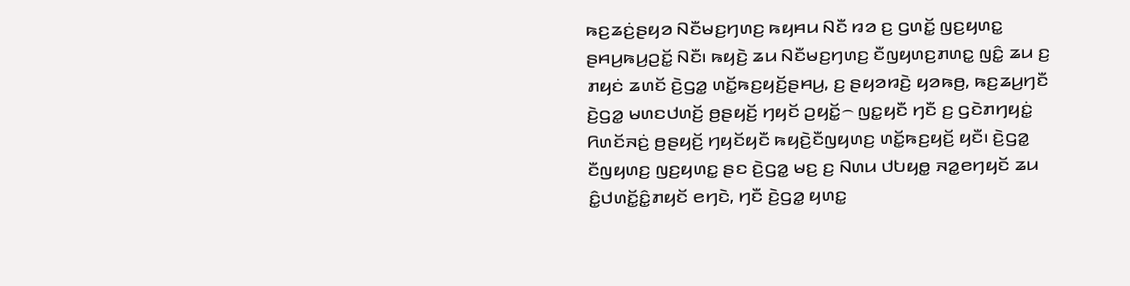ꤒꤢ꤬ꤘꤢꤦ꤬ꤔꤟꤤ ꤡꤢꤪꤗꤢ꤬ꤚꤛꤢ꤬ ꤒꤟꤌꤣ ꤡꤢꤪ ꤙꤤ ꤢ꤬ ꤞꤛꤢꤩ꤭ ꤜꤢ꤬ꤟꤛꤢ꤭ ꤔꤌꤣ꤬ꤒꤣ꤬ꤑꤢꤩ꤭ ꤡꤢꤪ꤯ ꤒꤟꤢꤧ꤬ ꤘꤣ ꤡꤢꤪꤗꤢ꤬ꤚꤛꤢ꤬ ꤢꤪꤜꤟꤛꤢ꤬ꤊꤛꤢ꤭ ꤜꤢꤨ꤭ ꤘꤣ ꤢ꤬ ꤊꤟꤢꤦ ꤘꤛꤢꤩ ꤢꤧ꤬ꤞꤤ꤭ ꤛꤢꤩ꤭ꤒꤢ꤬ꤟꤢꤩ꤬ꤔꤌꤣ꤬, ꤢ꤬ ꤔꤟꤤꤙꤢꤧ꤬ ꤟꤤꤒꤥ꤬, ꤒꤢ꤬ꤘꤣ꤬ꤚꤢꤪ ꤢꤧ꤬ꤞꤤ꤭ ꤗꤛꤢꤓꤛꤢꤩ꤬ ꤥ꤬ꤔꤟꤢꤩ꤬ ꤚꤟꤢꤩ ꤑꤟꤢꤩ꤭꤮ ꤜꤢ꤭ꤟꤢꤪ ꤚꤢꤪ ꤢ꤬ ꤞꤢꤧꤊꤚꤟꤢꤦ꤭ ꤖꤛꤢꤩꤏꤢꤦ꤬ ꤥ꤬ꤔꤟꤢꤩ꤬ ꤚꤟꤢꤩꤟꤢꤪ ꤒꤟꤢꤧ꤬ꤢꤪꤜꤟꤛꤢ꤬ ꤛꤢꤩ꤭ꤒꤢ꤬ꤟꤢꤩ꤬ ꤟꤢꤪ꤯ ꤢꤧ꤬ꤞꤤ꤭ ꤢꤪꤜꤟꤛꤢ꤬ ꤜꤢ꤬ꤟꤛꤢ꤭ ꤔꤢ ꤢꤧ꤬ꤞꤤ꤭ ꤗꤢ꤬ ꤢ꤬ ꤡꤛꤣ ꤓꤝꤟꤥ꤭ ꤏꤤ꤭ꤕꤚꤟꤢꤩ ꤘꤣ ꤢꤨ꤭ꤓꤛꤢꤩ꤭ꤢꤨ꤭ꤊꤟꤢꤩ ꤕꤚꤢꤧ, ꤚꤢꤪ ꤢꤧ꤬ꤞꤤ꤭ ꤟꤛꤢ꤭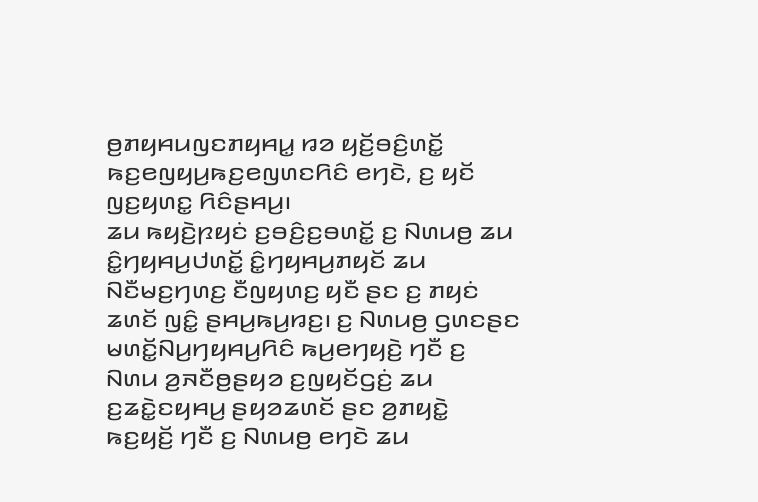ꤥ꤬ꤊꤟꤌꤣꤜꤢꤊꤟꤌꤣ꤭ ꤙꤤ ꤟꤢꤩ꤬ꤋꤢꤨ꤬ꤛꤢꤩ꤭ ꤒꤢ꤬ꤕꤜꤟꤣ꤬ꤒꤢ꤬ꤕꤜꤛꤢꤖꤢꤨ ꤕꤚꤢꤧ, ꤢ꤬ ꤟꤢꤩ ꤜꤢ꤬ꤟꤛꤢ꤭ ꤖꤢꤨꤔꤌꤣ꤬꤯
ꤘꤣ ꤒꤟꤢꤧ꤬ꤐꤟꤢꤦ ꤢ꤬ꤋꤢꤨ꤬ꤢ꤬ꤋꤛꤢꤩ꤭ ꤢ꤬ ꤡꤛꤣꤥ꤬ ꤘꤣ ꤢꤨ꤭ꤚꤟꤌꤣ꤬ꤓꤛꤢꤩ꤭ ꤢꤨ꤭ꤚꤟꤌꤣ꤬ꤊꤟꤢꤩ ꤘꤣ ꤡꤢꤪꤗꤢ꤬ꤚꤛꤢ꤬ ꤢꤪꤜꤟꤛꤢ꤬ ꤟꤢꤪ ꤔꤢ ꤢ꤬ ꤊꤟꤢꤦ ꤘꤛꤢꤩ ꤜꤢꤨ꤭ ꤔꤌꤣ꤬ꤒꤣ꤬ꤙꤢ꤬꤯ ꤢ꤬ ꤡꤛꤣꤥ꤬ ꤞꤛꤢꤔꤢ ꤗꤛꤢꤩ꤭ꤡꤣ꤬ꤚꤟꤌꤣ꤬ꤖꤢꤨ ꤒꤣ꤬ꤕꤚꤟꤢꤧ꤬ ꤚꤢꤪ ꤢ꤬ ꤡꤛꤣ ꤤ꤬ꤏꤢꤪꤥ꤬ꤔꤟꤤ ꤢ꤬ꤜꤟꤢꤩꤞꤢꤦ꤬ ꤘꤣ ꤢ꤬ꤘꤢꤧ꤭ꤢꤟꤌꤣ꤬ ꤔꤟꤤꤘꤛꤢꤩ ꤔꤢ ꤤ꤬ꤊꤟꤢꤧ꤭ ꤒꤢ꤬ꤟꤢꤩ꤬ ꤚꤢꤪ ꤢ꤬ ꤡꤛꤣꤥ꤬ ꤕꤚꤢꤧ ꤘꤣ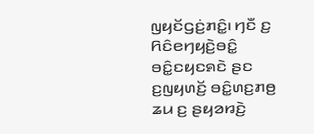ꤜꤟꤢꤩꤞꤢꤦ꤬ꤊꤢꤨ꤭꤯ ꤚꤢꤪ ꤢ꤬ ꤖꤢꤨꤕꤚꤟꤢꤧ꤬ꤋꤢꤨ꤭ ꤋꤢꤨ꤭ꤢꤟꤢꤎꤢꤧ ꤔꤢ ꤢ꤬ꤜꤟꤛꤢꤩ꤬ ꤋꤢꤨ꤭ꤛꤢ꤬ꤊꤥ꤬ ꤘꤣ ꤢ꤬ ꤔꤟꤤꤙꤢꤧ꤬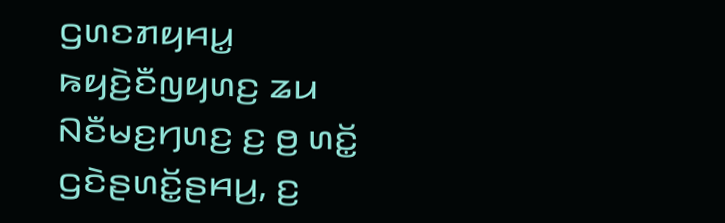ꤞꤛꤢꤊꤟꤌꤣ꤭ ꤒꤟꤢꤧ꤬ꤢꤪꤜꤟꤛꤢ꤬ ꤘꤣ ꤡꤢꤪꤗꤢ꤬ꤚꤛꤢ꤬ ꤢ꤬ ꤥ꤬ ꤛꤢꤩ꤭ ꤞꤢꤧꤔꤛꤢꤩ꤭ꤔꤌꤣ꤬, ꤢ꤬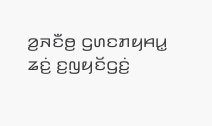ꤤ꤬ꤏꤢꤪꤥ꤬ ꤞꤛꤢꤊꤟꤌꤣ꤭ ꤘꤢꤦ꤬ ꤢ꤬ꤜꤟꤢꤩꤞꤢꤦ꤬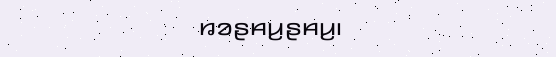ꤙꤤꤔꤌꤣ꤬ꤔꤌꤣ꤬꤯